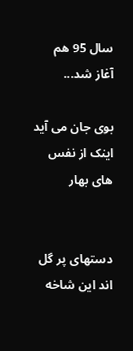سال 95 هم آغاز شد...

بوی جان می آید اینک از نفس های بهار


دستهای پر گل اند این شاخه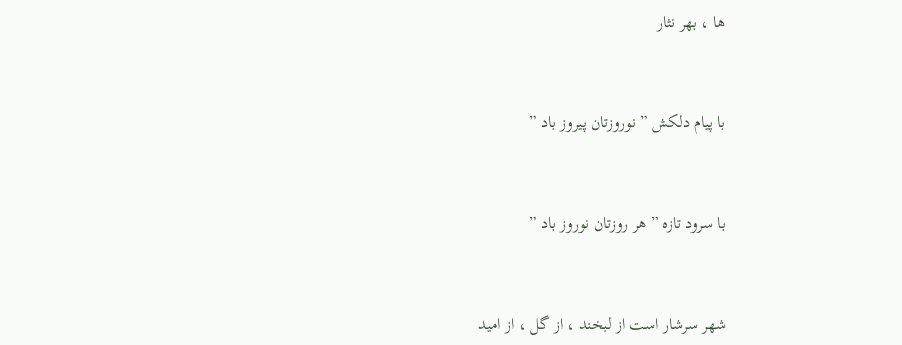ها ، بهر نثار


با پیام دلکش ” نوروزتان پیروز باد ”


با سرود تازه ” هر روزتان نوروز باد ”


شهر سرشار است از لبخند ، از گل ، از امید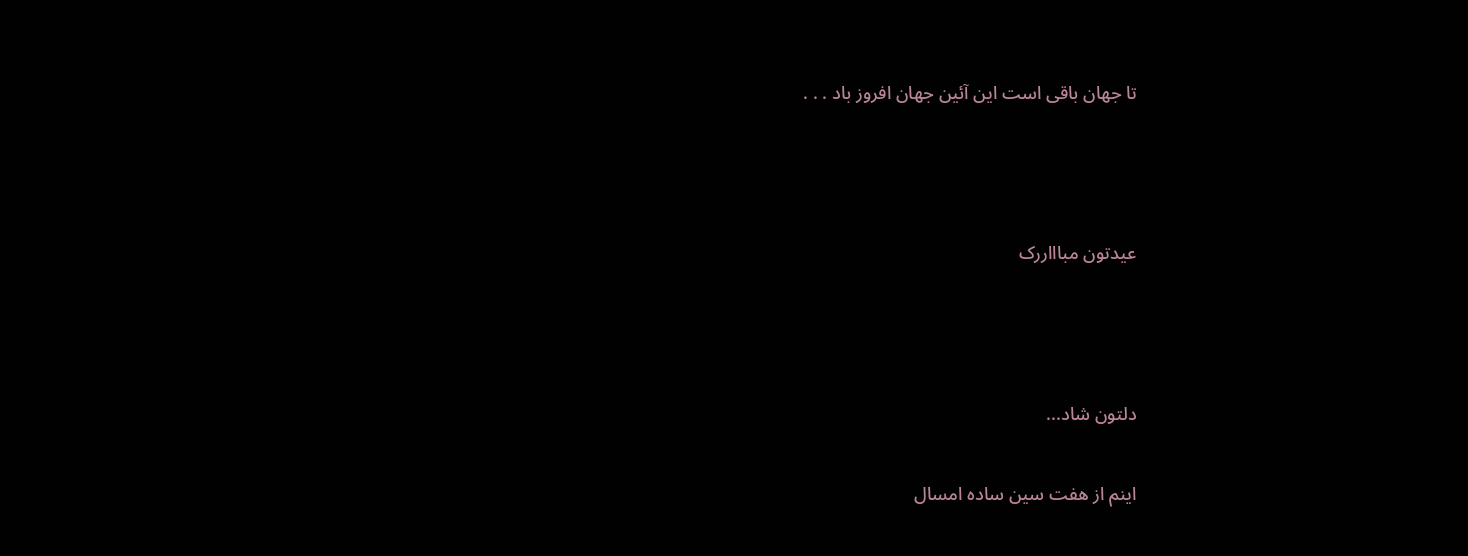تا جهان باقی است این آئین جهان افروز باد . . .



عیدتون مباااررک



دلتون شاد...

اینم از هفت سین ساده امسال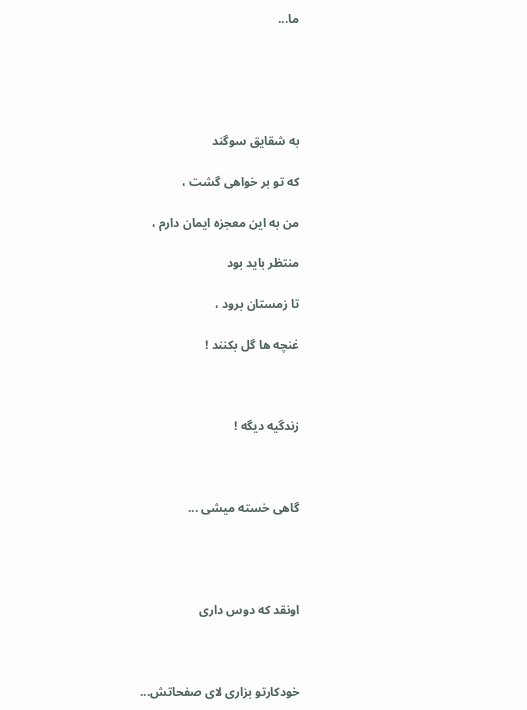ما...





به شقایق سوگند

که تو بر خواهی گشت ،

من به این معجزه ایمان دارم ،

منتظر باید بود

تا زمستان برود ،

غنچه ها گل بکنند !



زندگیه دیگه !



گاهی خسته میشی ...




اونقد که دوس داری



خودکارتو بزاری لای صفحاتش...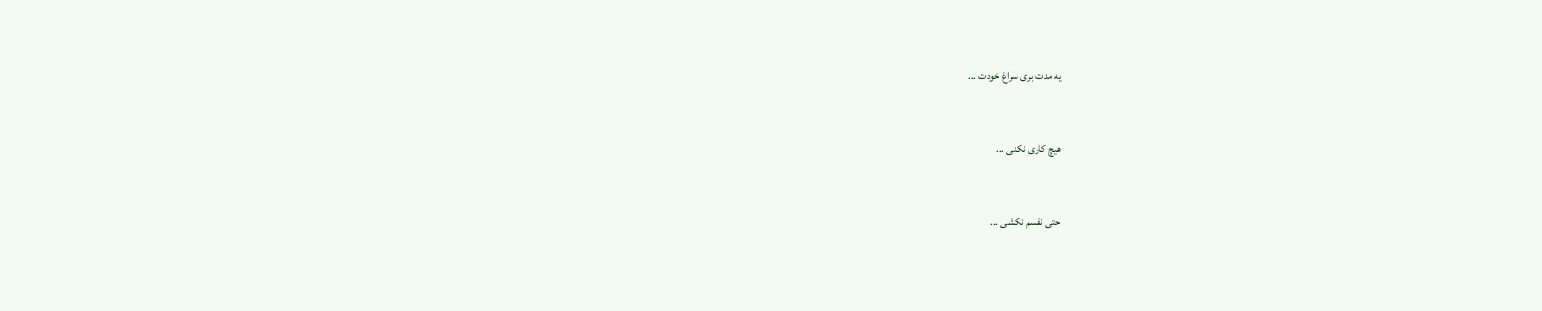یه مدت بری سراغ خودت ...


هیچ کاری نکنی ...


حتی نفسم نکشی ...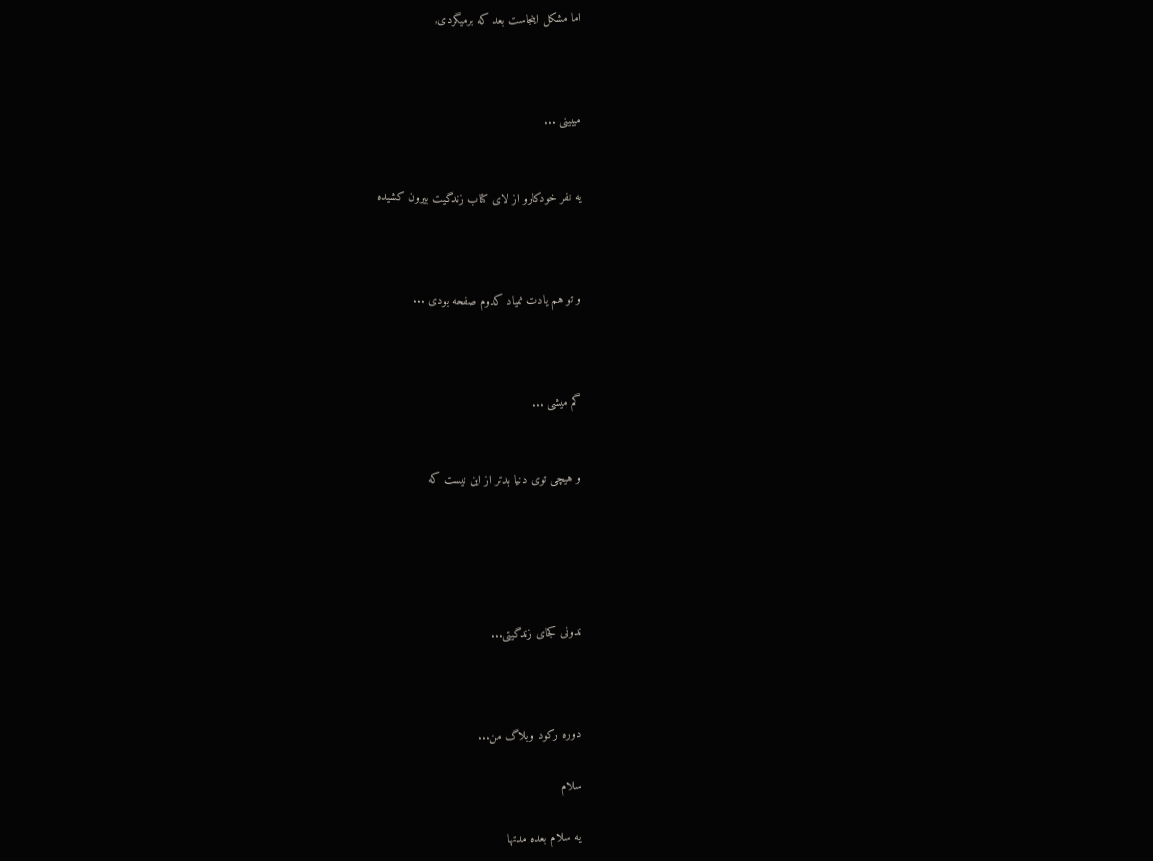اما مشکل اینجاست بعد که برمیگردی,



میبینی ...


یه نفر خودکارو از لای کتاب زندگیت بیرون کشیده



و تو هم یادت نمیاد کدوم صفحه بودی ...



گم میشی ...


و هیچی توی دنیا بدتر از این نیست که





ندونی کجای زندگیتی...



دوره رکود وبلاگ من...

سلام

یه سلام بعده مدتها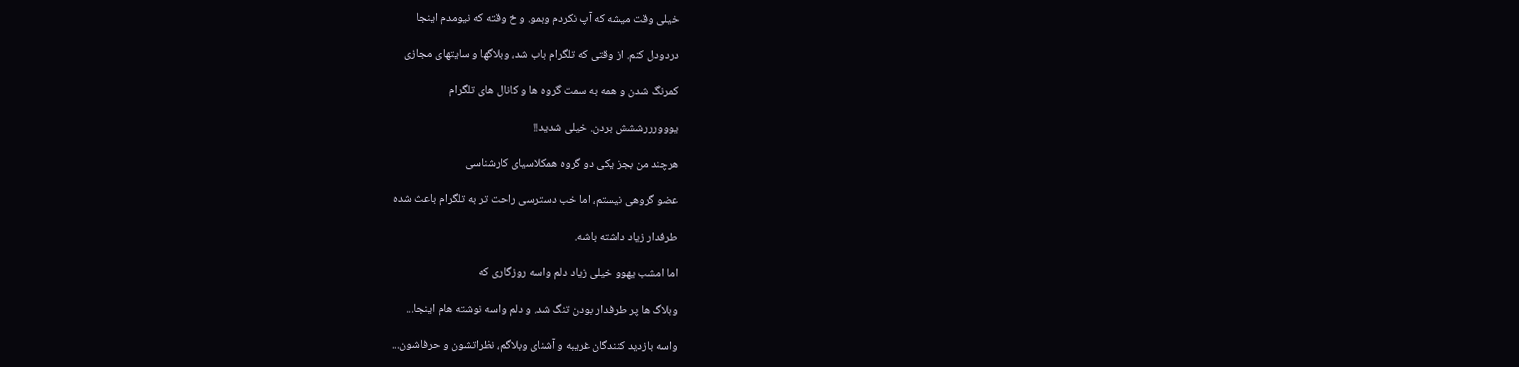خیلی وقت میشه که آپ نکردم وبمو. و خ وقته که نیومدم اینجا

دردودل کنم. از وقتی که تلگرام باب شد، وبلاگها و سایتهای مجازی

کمرنگ شدن و همه به سمت گروه ها و کانال های تلگرام

یووورررششش بردن. خیلی شدید!!

هرچند من بجز یکی دو گروه همکلاسیای کارشناسی

عضو گروهی نیستم، اما خب دسترسی راحت تر به تلگرام باعث شده

طرفدار زیاد داشته باشه.

اما امشب یهوو خیلی زیاد دلم واسه روزگاری که

وبلاگ ها پر طرفدار بودن تنگ شد. و دلم واسه نوشته هام اینجا...

واسه بازدید کنندگان غریبه و آشنای وبلاگم، نظراتشون و حرفاشون...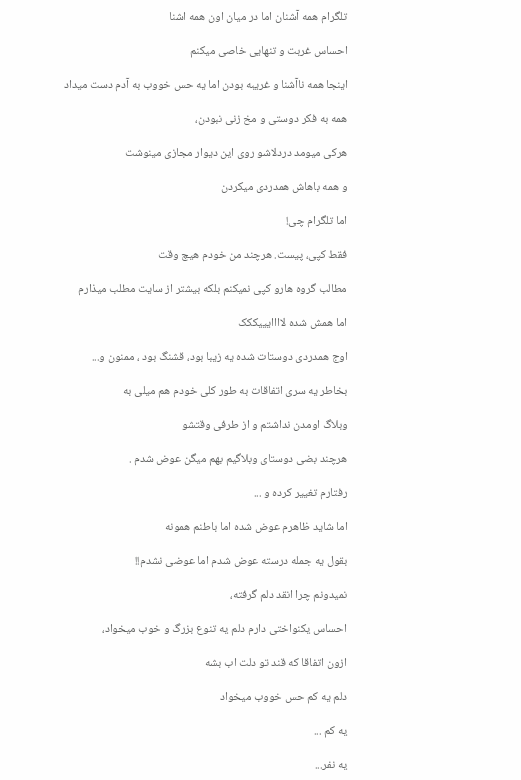تلگرام همه آشنان اما در میان اون همه اشنا

احساس غربت و تنهایی خاصی میکنم

اینجا همه ناآشنا و غریبه بودن اما یه حس خووب به آدم دست میداد

همه به فکر دوستی و مخ زنی نبودن،

هرکی میومد دردلاشو روی این دیوار مجازی مینوشت

و همه باهاش همدردی میکردن

اما تلگرام چی!

فقط کپی، پیست. هرچند من خودم هیچ وقت

مطالب گروه هارو کپی نمیکنم بلکه بیشتر از سایت مطلب میذارم

اما همش شده لاااایییککک

اوج همدردی دوستات شده یه زیبا بود، قشنگ بود ، ممنون و...

بخاطر یه سری اتفاقات به طور کلی خودم هم میلی به

وبلاگ اومدن نداشتم و از طرفی وقتشو

هرچند بضی دوستای وبلاگیم بهم میگن عوض شدم .

رفتارم تغییر کرده و ...

اما شاید ظاهرم عوض شده اما باطنم همونه

بقول یه جمله درسته عوض شدم اما عوضی نشدم!!

نمیدونم چرا انقد دلم گرفته،

احساس یکنواختی دارم دلم یه تنوع بزرگ و خوب میخواد،

ازون اتفاقا که قند تو دلت اب بشه

دلم یه کم حس خووب میخواد

یه کم ...

یه نفر...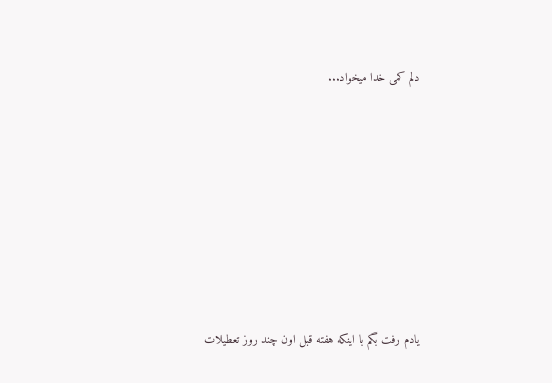دلم کمی خدا میخواد...







یادم رفت بگم با اینکه هفته قبل اون چند روز تعطیلات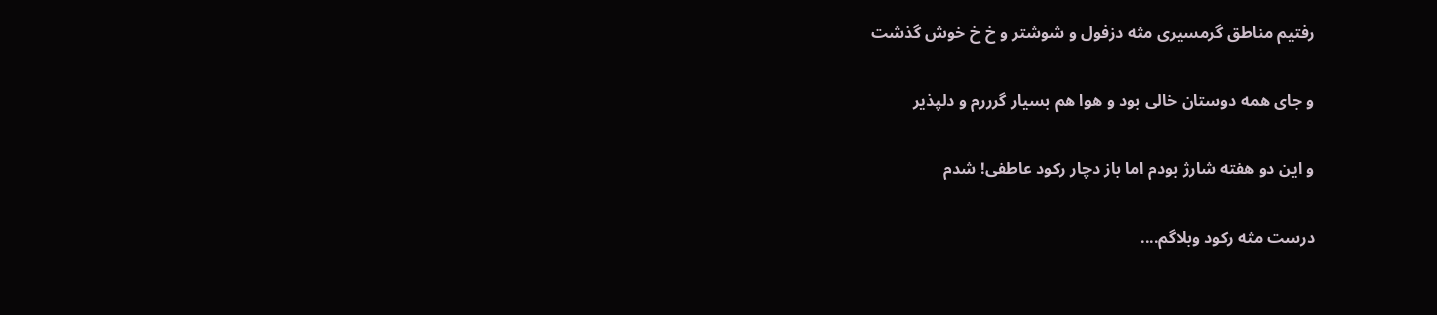رفتیم مناطق گرمسیری مثه دزفول و شوشتر و خ خ خوش گذشت

و جای همه دوستان خالی بود و هوا هم بسیار گرررم و دلپذیر

و این دو هفته شارژ بودم اما باز دچار رکود عاطفی! شدم

درست مثه رکود وبلاگم....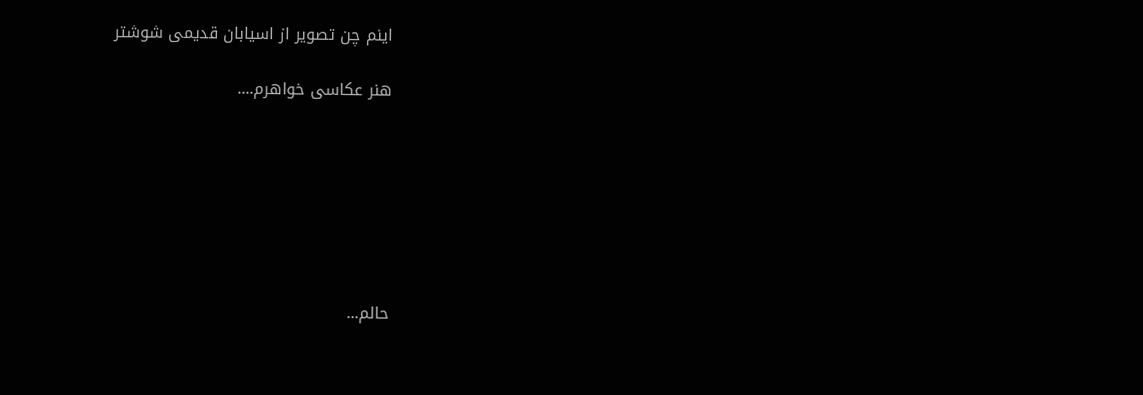اینم چن تصویر از اسیابان قدیمی شوشتر

هنر عکاسی خواهرم....







حالم...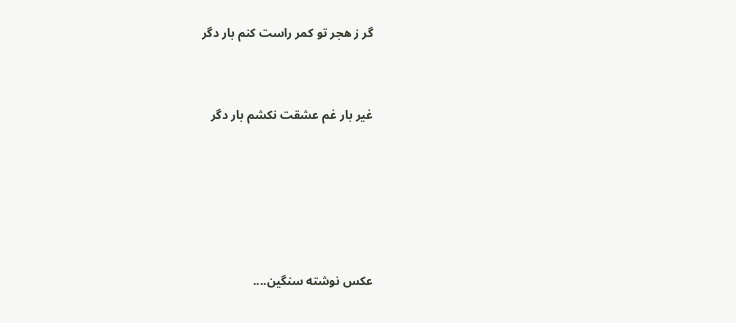گر ز هجر تو کمر راست کنم بار دگر


غیر بار غم عشقت نکشم بار دگر





عکس نوشته سنگین....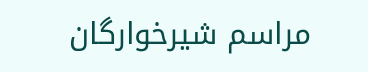مراسم شیرخوارگان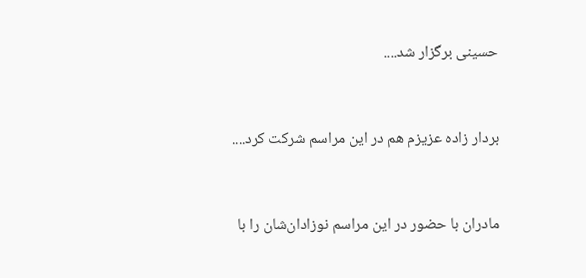حسینی برگزار شد....



بردار زاده عزیزم هم در این مراسم شرکت کرد....



مادران با حضور در این مراسم نوزادان‌شان را با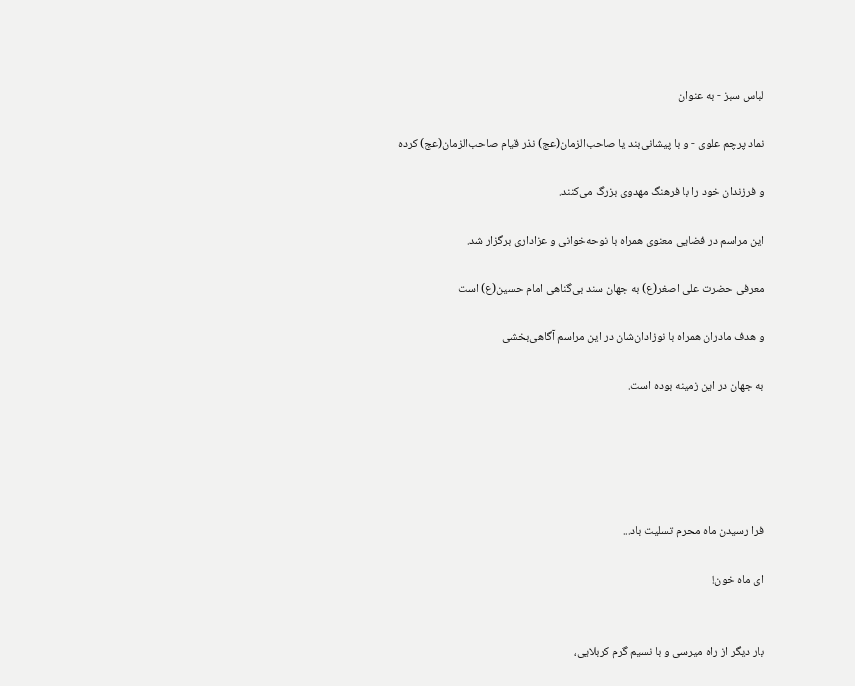لباس سبز - به عنوان

نماد پرچم علوی - و با پیشانی‌بند یا صاحب‌الزمان(عج) نذر قیام صاحب‌الزمان(عج) کرده

و فرزندان خود را با فرهنگ مهدوی بزرگ می‌کنند.

این مراسم در فضایی معنوی همراه با نوحه‌خوانی و عزاداری برگزار شد.

معرفی حضرت علی اصغر(ع) به جهان سند بی‌گناهی امام حسین(ع) است

و هدف مادران همراه با نوزادان‌شان در این مراسم آگاهی‌بخشی

به جهان در این زمینه بوده است.





فرا رسیدن ماه محرم تسلیت باد...

ای ماه خون!


بار دیگر از راه میرسی و با نسیم گرم کربلایی،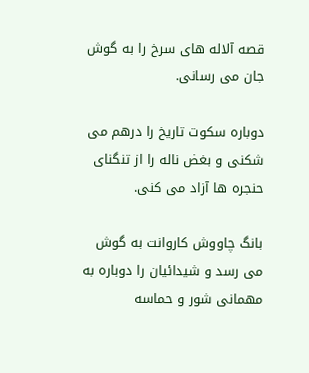قصه آلاله های سرخ را به گوش جان می رسانی.

دوباره سکوت تاریخ را درهم می شکنی و بغض ناله را از تنگنای حنجره ها آزاد می کنی.

بانگ چاووش کاروانت به گوش می رسد و شیدائیان را دوباره به مهمانی شور و حماسه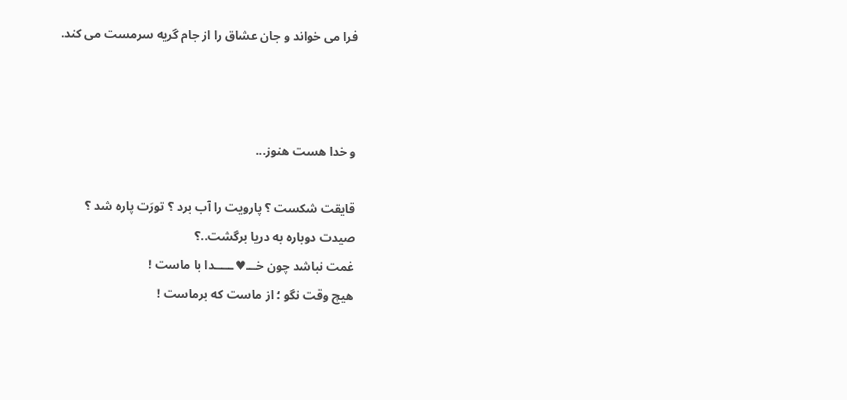فرا می خواند و جان عشاق را از جام گریه سرمست می کند.



و خدا هست هنوز...

قایقت شکست ؟ پارویت را آب برد ؟ تورَت پاره شد ؟
صیدت دوباره به دریا برگشت..؟
غمت نباشد چون خـــ♥ـــــدا با ماست !
هیچ وقت نگو ؛ از ماست که برماست !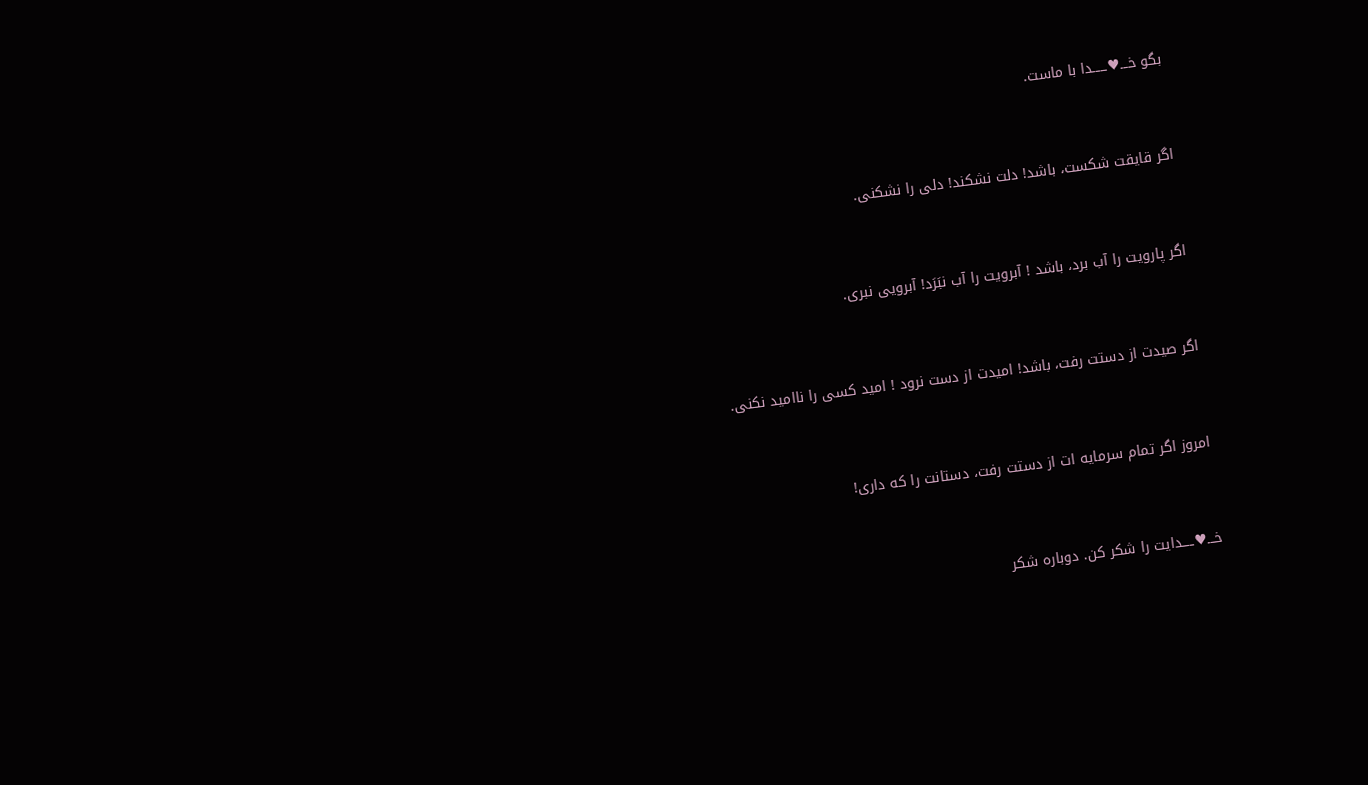بگو خـــ♥ـــــدا با ماست.


اگر قایقت شکست، باشد! دلت نشکند! دلی را نشکنی.


اگر پارویت را آب برد، باشد ! آبرویت را آب نبَرَد! آبرویی نبری.


اگر صیدت از دستت رفت، باشد! امیدت از دست نرود ! امید کسی را ناامید نکنی.


امروز اگر تمام سرمایه ات از دستت رفت، دستانت را که داری!


خـــ♥ــــدایت را شکر کن. دوباره شکر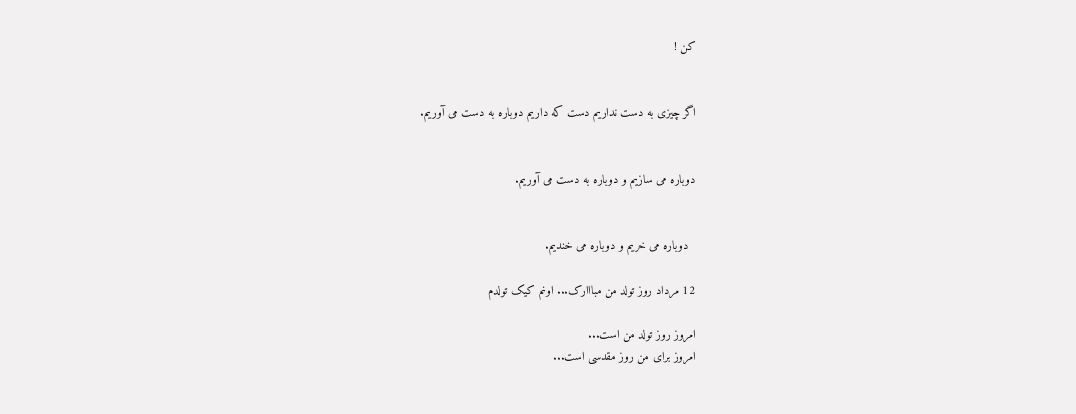کن !


اگر چیزی به دست نداریم دست که داریم دوباره به دست می آوریم.


دوباره می سازیم و دوباره به دست می آوریم.


  دوباره می خریم و دوباره می خندیم.

12 مرداد روز تولد من مبااارک... اونم کیک تولدم

امروز روز تولد من است...
امروز برای من روز مقدسی است...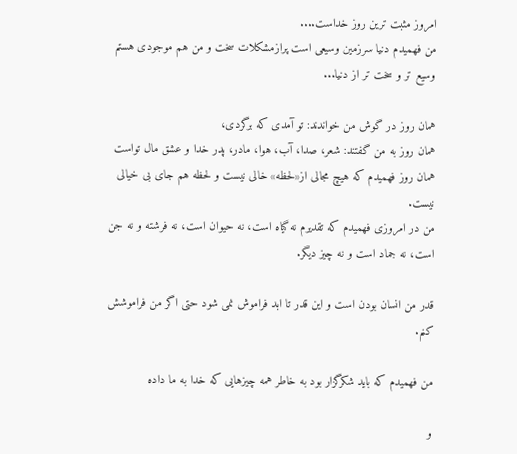امروز مثبت ترین روز خداست....
من فهمیدم دنیا سرزمین وسیعی است پرازمشکلات سخت و من هم موجودی هستم
وسیع تر و سخت تر از دنیا...

همان روز در گوش من خواندند: تو آمدی که برگردی،
همان روز به من گفتند: شعر، صدا، آب، هوا، مادر، پدر خدا و عشق مال تواست
همان روز فهمیدم که هیچ مجالی از«لحظه» خالی نیست و لحظه هم جای بی خیالی نیست.
من در امروزی فهمیدم که تقدیرم نه گیاه است، نه حیوان است، نه فرشته و نه جن است، نه جماد است و نه چیز دیگر.

قدر من انسان بودن است و این قدر تا ابد فراموش نمی شود حتی اگر من فراموشش کنم.

من فهمیدم که باید شکرگزار بود به خاطر همه چیزهایی که خدا به ما داده

و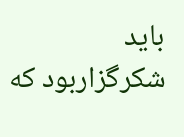باید شکرگزاربود که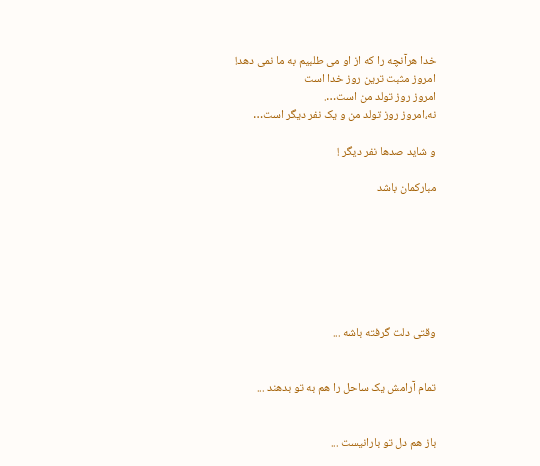خدا هرآنچه را که از او می طلبیم به ما نمی دهد!
امروز مثبت ترین روز خدا است
امروز روز تولد من است….
نه،امروز روز تولد من و یک نفر دیگر است…

و شاید صدها نفر دیگر !

مبارکمان باشد







وقتی دلت گرفته باشه ...


تمام آرامش یک ساحل را هم به تو بدهند ...


باز هم دل تو بارانیست ...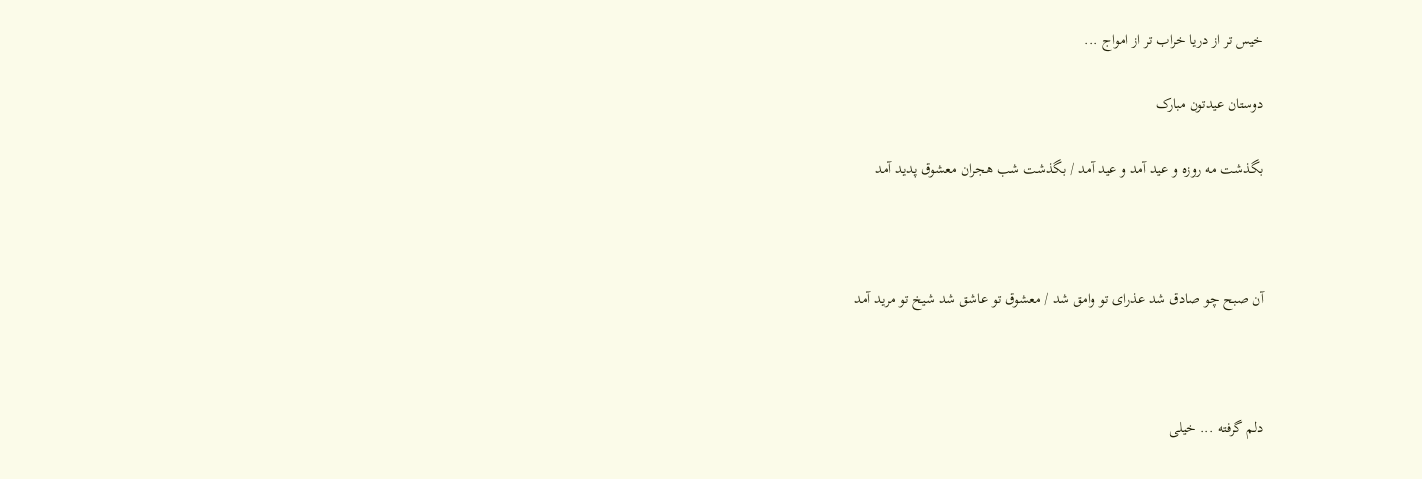خیس تر از دریا خراب تر از امواج ...

دوستان عیدتون مبارک

بگذشت مه روزه و عید آمد و عید آمد / بگذشت شب هجران معشوق پدید آمد



آن صبح چو صادق شد عذرای تو وامق شد / معشوق تو عاشق شد شیخ تو مرید آمد



دلم گرفته ... خیلی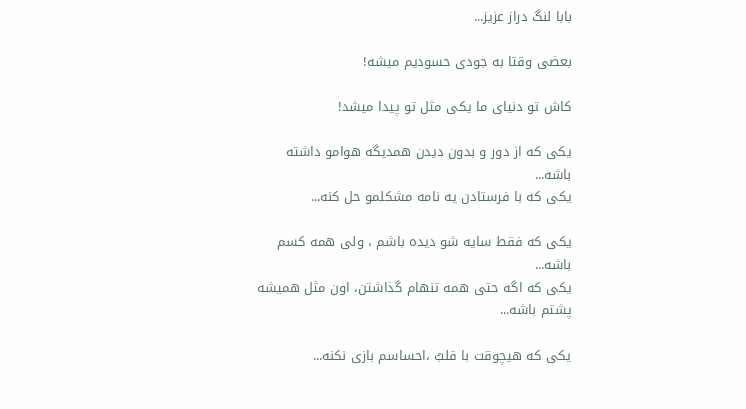بابا لنگ دراز عزيز...

بعضی وقتا به جودی حسوديم ميشه!

کاش تو دنيای ما يکی مثل تو پيدا ميشد!

يکی که از دور و بدون ديدن همديگه هوامو داشته
باشه...
يکی که با فرستادن يه نامه مشکلمو حل کنه...

يکی که فقط سايه شو ديده باشم ، ولی همه کسم
باشه...
يکی که اگه حتی همه تنهام گذاشتن، اون مثل هميشه
پشتم باشه...

يکی که هيچوقت با قلبُ ،احساسم بازی نکنه...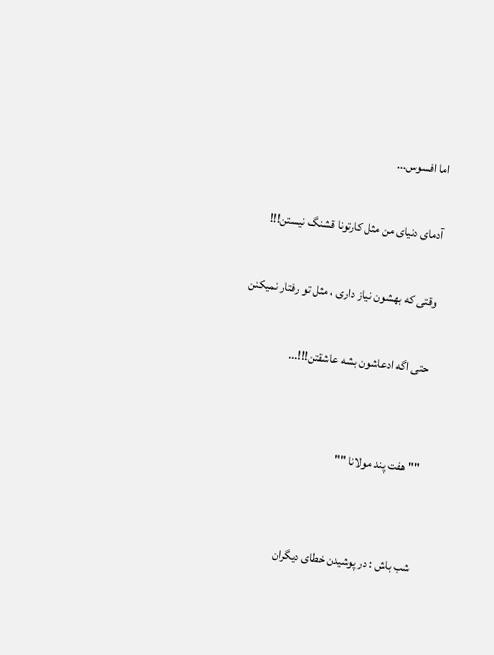اما افسوس...

آدمای دنيای من مثل کارتونا قشنگ نيستن!!!

وقتی که بهشون نياز داری ، مثل تو رفتار نميکنن

حتی اگه ادعاشون بشه عاشقتن!!!...


"" هفت پند مولانا ""


شب باش : در پوشیدن خطای دیگران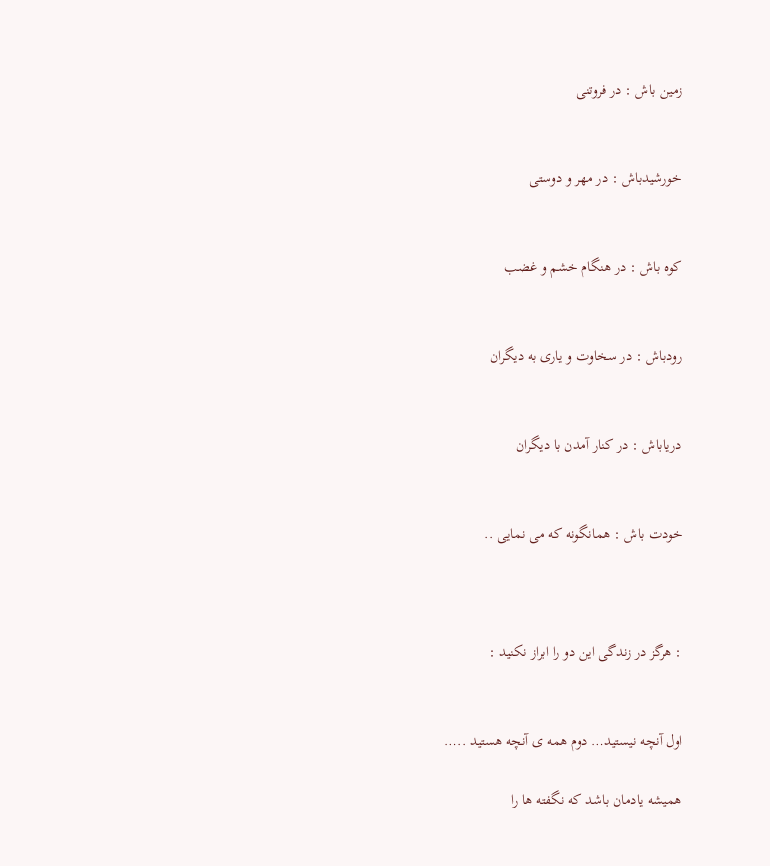زمین باش : در فروتنی


خورشیدباش : در مهر و دوستی


کوه باش : در هنگام خشم و غضب


رودباش : در سخاوت و یاری به دیگران


دریاباش : در کنار آمدن با دیگران


خودت باش : همانگونه که می نمایی ..



: هرگز در زندگی این دو را ابراز نکنید :


اول آنچه نیستید… دوم همه ی آنچه هستید ..…

همیشه یادمان باشد که نگفته ها را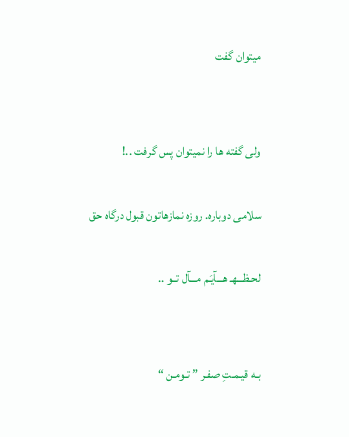میتوان گفت


ولی گفته ها را نمیتوان پس گرفت ..!

سلامی دوباره. روزه نمازهاتون قبول درگاه حق

لحـظـــهـ هـــآیَـم مـــآل تــو ..


بـه قیـمـتِ صفـر ” تـومـن “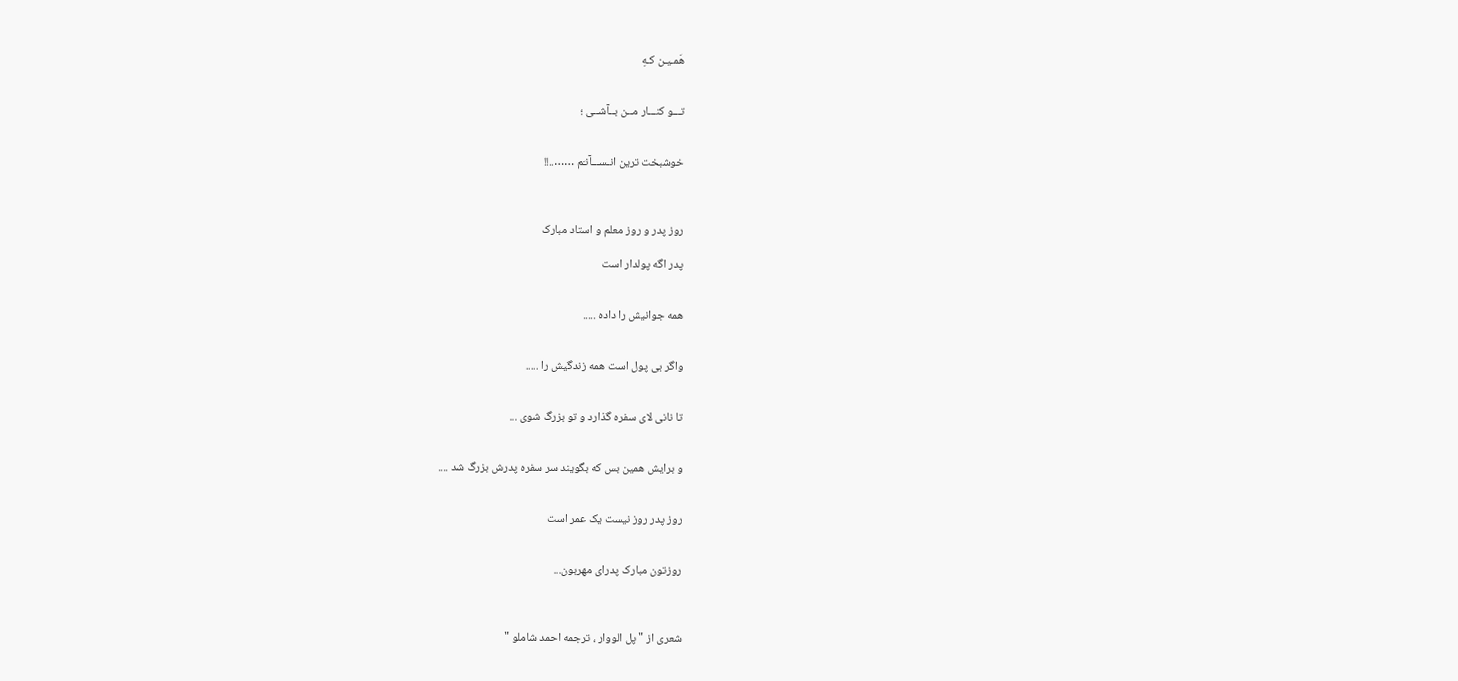هَمـیـن کـهِ


تـــو کنـــار مــن بــآشــی ؛


خوشبخت ترین انـســـآنـَم ……..!!



روز پدر و روز معلم و استاد مبارک

پدر اگه پولدار است


همه جوانیش را داده .....


واگر بی پول است همه زندگیش را .....


تا نانی لای سفره گذارد و تو بزرگ شوی ...


و برایش همین بس که بگویند سر سفره پدرش بزرگ شد ....


روز پدر روز نیست یک عمر است


روزتون مبارک پدرای مهربون...



شعری از " پل الووار ، ترجمه احمد شاملو "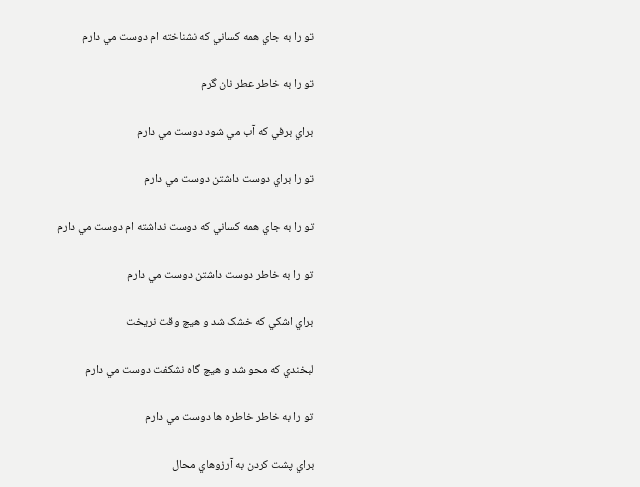تو را به جاي همه کساني که نشناخته ام دوست مي دارم

تو را به خاطر عطر نان گرم

براي برفي که آب مي شود دوست مي دارم

تو را براي دوست داشتن دوست مي دارم

تو را به جاي همه کساني که دوست نداشته ام دوست مي دارم

تو را به خاطر دوست داشتن دوست مي دارم

براي اشکي که خشک شد و هيچ وقت نريخت

لبخندي که محو شد و هيچ گاه نشکفت دوست مي دارم

تو را به خاطر خاطره ها دوست مي دارم

براي پشت کردن به آرزوهاي محال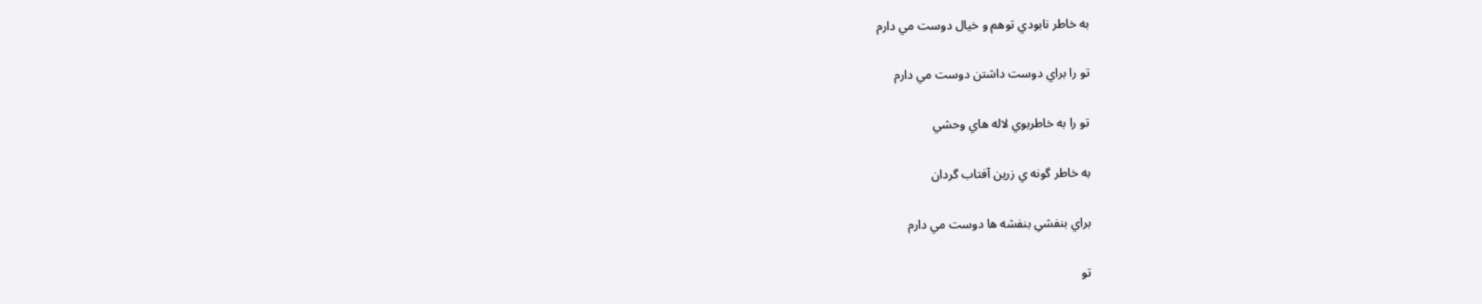به خاطر نابودي توهم و خيال دوست مي دارم

تو را براي دوست داشتن دوست مي دارم

تو را به خاطربوي لاله هاي وحشي

به خاطر گونه ي زرين آفتاب گردان

براي بنفشیِ بنفشه ها دوست مي دارم

تو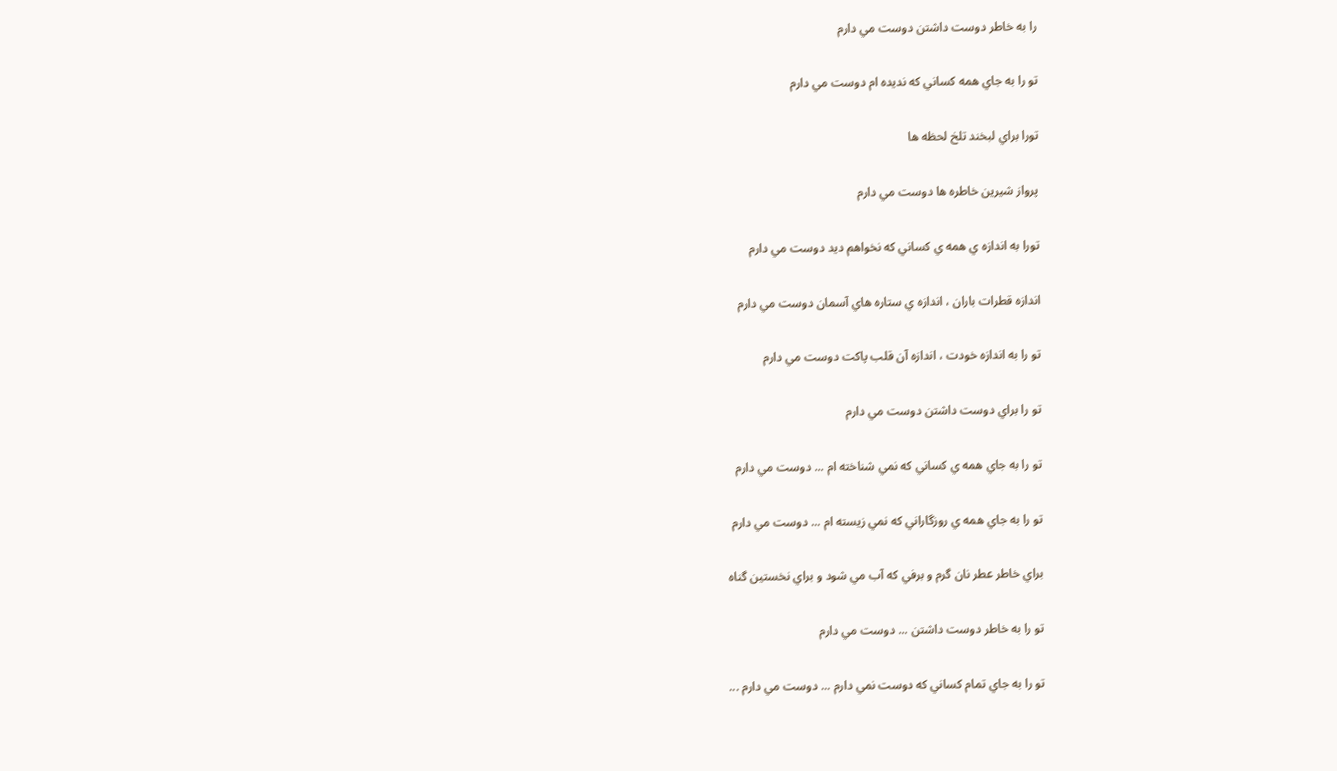را به خاطر دوست داشتن دوست مي دارم

تو را به جاي همه کساني که نديده ام دوست مي دارم

تورا براي لبخند تلخ لحظه ها

پرواز شيرين خاطره ها دوست مي دارم

تورا به اندازه ي همه ي کساني که نخواهم ديد دوست مي دارم

اندازه قطرات باران ، اندازه ي ستاره هاي آسمان دوست مي دارم

تو را به اندازه خودت ، اندازه آن قلب پاکت دوست مي دارم

تو را براي دوست داشتن دوست مي دارم

تو را به جاي همه ي کساني که نمي شناخته ام ... دوست مي دارم

تو را به جاي همه ي روزگاراني که نمي زيسته ام ... دوست مي دارم

براي خاطر عطر نان گرم و برفي که آب مي شود و براي نخستين گناه

تو را به خاطر دوست داشتن ... دوست مي دارم

تو را به جاي تمام کساني که دوست نمي دارم ... دوست مي دارم ...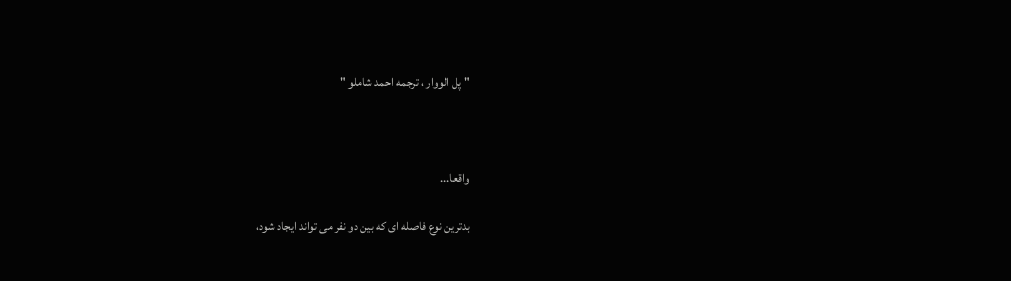" پل الووار ، ترجمه احمد شاملو "



واقعا...

بدترین نوع فاصله ای که بین دو نفر می تواند ایجاد شود،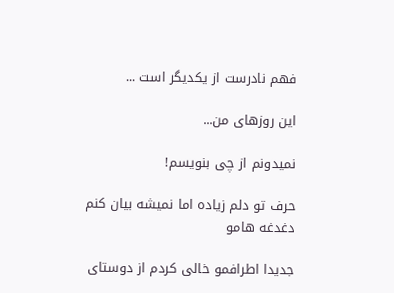فهم نادرست از یکدیگر است ...

این روزهای من...

نمیدونم از چی بنویسم!

حرف تو دلم زیاده اما نمیشه بیان کنم دغدغه هامو

جدیدا اطرافمو خالی کردم از دوستای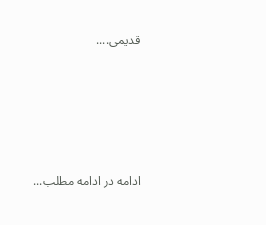قدیمی....





ادامه در ادامه مطلب...